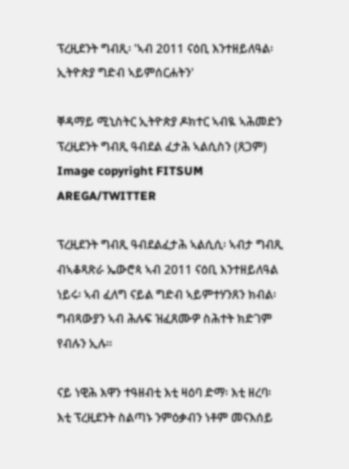ፕረዚደንት ግብጺ፡ 'ኣብ 2011 ናዕቢ እንተዘይለዓል፡ ኢትዮጵያ ግድብ ኣይምሰርሐትን'

ቐዳማይ ሚኒስትር ኢትዮጵያ ዶክተር ኣብዪ ኣሕመድን ፕረዚደንት ግብጺ ዓብደል ፈታሕ ኣልሲስን (ጸጋም) Image copyright FITSUM AREGA/TWITTER

ፕረዚደንት ግብጺ ዓብደልፈታሕ ኣልሲሲ፡ ኣብታ ግብጺ ብኣቆጻጽራ ኤውሮጳ ኣብ 2011 ናዕቢ እንተዘይለዓል ነይሩ፡ ኣብ ፈለግ ናይል ግድብ ኣይምተሃንጸን ክብል፡ ግብጻውያን ኣብ ሕሉፍ ዝፈጸሙዎ ስሕተት ክድገም የብሉን ኢሉ።

ናይ ነዊሕ እዋን ተዓዘብቲ እቲ ዛዕባ ድማ፡ እቲ ዘረባ፡ እቲ ፕረዚደንት ስልጣኑ ንምዕቃብን ነቶም መናእሰይ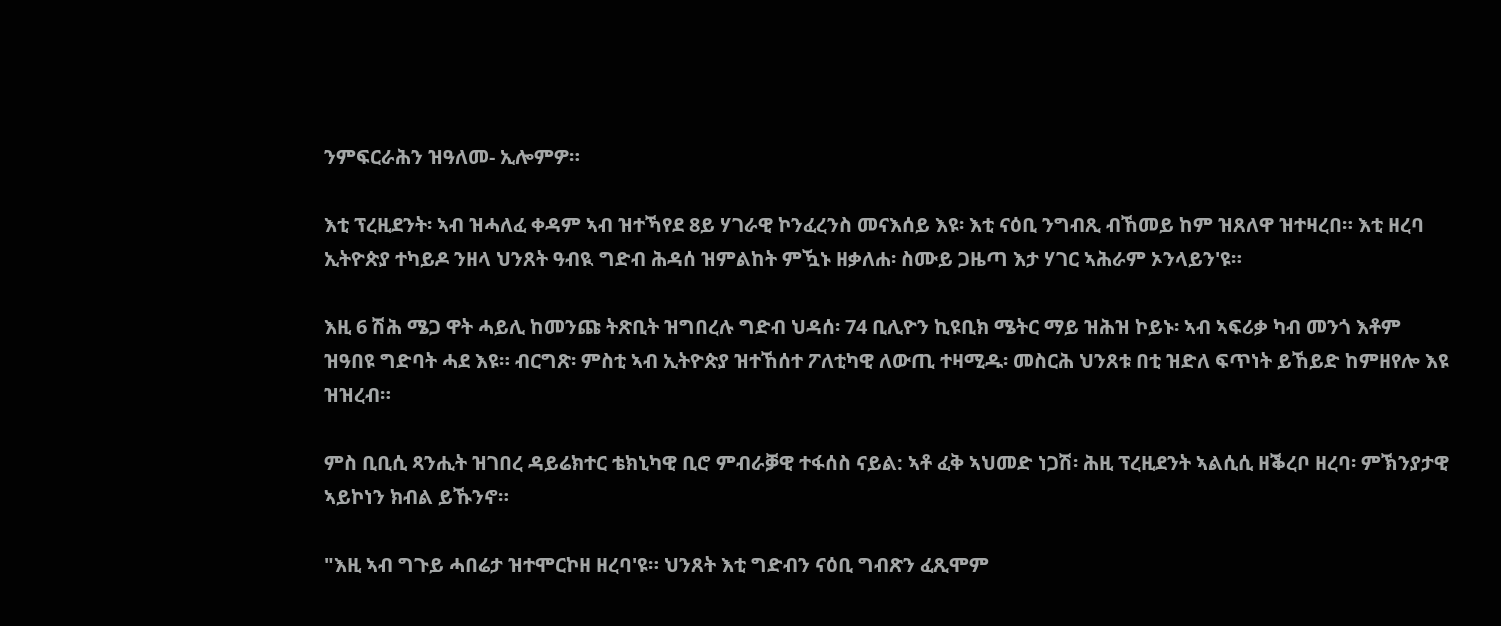ንምፍርራሕን ዝዓለመ- ኢሎምዎ።

እቲ ፕረዚደንት፡ ኣብ ዝሓለፈ ቀዳም ኣብ ዝተኻየደ 8ይ ሃገራዊ ኮንፈረንስ መናእሰይ እዩ፡ እቲ ናዕቢ ንግብጺ ብኸመይ ከም ዝጸለዋ ዝተዛረበ። እቲ ዘረባ ኢትዮጵያ ተካይዶ ንዘላ ህንጸት ዓብዪ ግድብ ሕዳሰ ዝምልከት ምዃኑ ዘቃለሐ፡ ስሙይ ጋዜጣ እታ ሃገር ኣሕራም ኦንላይን'ዩ።

እዚ 6 ሽሕ ሜጋ ዋት ሓይሊ ከመንጩ ትጽቢት ዝግበረሉ ግድብ ህዳሰ፡ 74 ቢሊዮን ኪዩቢክ ሜትር ማይ ዝሕዝ ኮይኑ፡ ኣብ ኣፍሪቃ ካብ መንጎ እቶም ዝዓበዩ ግድባት ሓደ እዩ። ብርግጽ፡ ምስቲ ኣብ ኢትዮጵያ ዝተኸሰተ ፖለቲካዊ ለውጢ ተዛሚዱ፡ መስርሕ ህንጸቱ በቲ ዝድለ ፍጥነት ይኸይድ ከምዘየሎ እዩ ዝዝረብ።

ምስ ቢቢሲ ጻንሒት ዝገበረ ዳይሬክተር ቴክኒካዊ ቢሮ ምብራቓዊ ተፋሰስ ናይል: ኣቶ ፈቅ ኣህመድ ነጋሽ፡ ሕዚ ፕረዚደንት ኣልሲሲ ዘቕረቦ ዘረባ፡ ምኽንያታዊ ኣይኮነን ክብል ይኹንኖ።

"እዚ ኣብ ግጉይ ሓበሬታ ዝተሞርኮዘ ዘረባ'ዩ። ህንጸት እቲ ግድብን ናዕቢ ግብጽን ፈጺሞም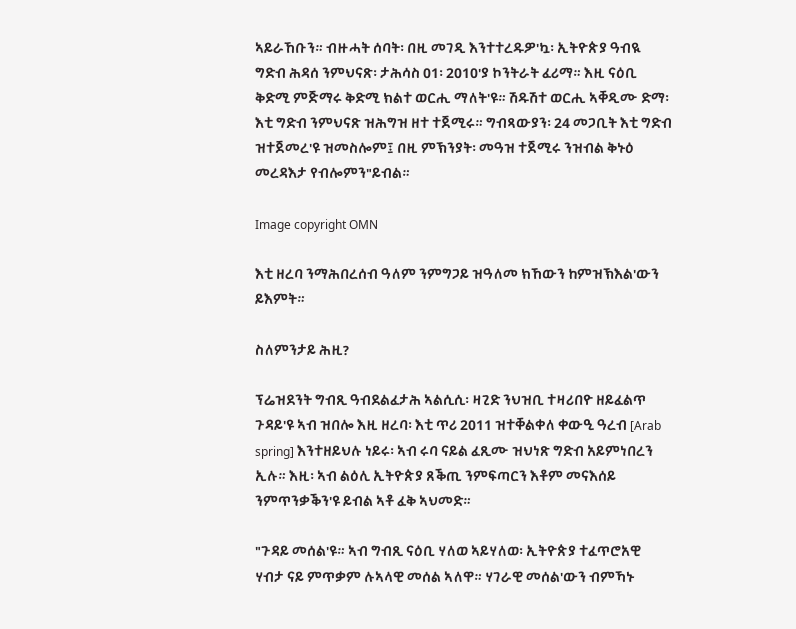ኣይራኸቡን። ብዙሓት ሰባት፡ በዚ መገዲ እንተተረዱዎ'ኳ፡ ኢትዮጵያ ዓብዪ ግድብ ሕዳሰ ንምህናጽ፡ ታሕሳስ 01፡ 2010'ያ ኮንትራት ፈሪማ። እዚ ናዕቢ ቅድሚ ምጅማሩ ቅድሚ ክልተ ወርሒ ማለት'ዩ። ሽዱሽተ ወርሒ ኣቐዲሙ ድማ፡ እቲ ግድብ ንምህናጽ ዝሕግዝ ዘተ ተጀሚሩ። ግብጻውያን፡ 24 መጋቢት እቲ ግድብ ዝተጀመረ'ዩ ዝመስሎም፤ በዚ ምኽንያት፡ መዓዝ ተጀሚሩ ንዝብል ቅኑዕ መረዳእታ የብሎምን"ይብል።

Image copyright OMN

እቲ ዘረባ ንማሕበረሰብ ዓለም ንምግጋይ ዝዓለመ ክኸውን ከምዝኽእል'ውን ይእምት።

ስለምንታይ ሕዚ?

ፕሬዝደንት ግብጺ ዓብደልፈታሕ ኣልሲሲ፡ ዛጊድ ንህዝቢ ተዛሪበዮ ዘይፈልጥ ጉዳይ'ዩ ኣብ ዝበሎ እዚ ዘረባ፡ እቲ ጥሪ 2011 ዝተቐልቀለ ቀውዒ ዓረብ [Arab spring] እንተዘይህሉ ነይሩ፡ ኣብ ሩባ ናይል ፈጺሙ ዝህነጽ ግድብ አይምነበረን ኢሉ። እዚ፡ ኣብ ልዕሊ ኢትዮጵያ ጸቕጢ ንምፍጣርን እቶም መናእሰይ ንምጥንቃቕን'ዩ ይብል ኣቶ ፈቅ ኣህመድ።

"ጉዳይ መሰል'ዩ። ኣብ ግብጺ ናዕቢ ሃለወ ኣይሃለወ፡ ኢትዮጵያ ተፈጥሮአዊ ሃብታ ናይ ምጥቃም ሉኣላዊ መሰል ኣለዋ። ሃገራዊ መሰል'ውን ብምኻኑ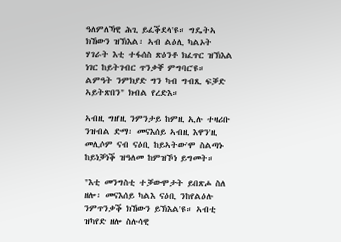ዓለምለኻዊ ሕጊ ይፈቕደላ'ዩ። ግዴትኣ ክኸውን ዝኽእል፡ ኣብ ልዕሊ ካልኦት ሃገራት እቲ ተፋሰስ ጽዕንቶ ክፈጥር ዝኽእል ነገር ከይትገብር ጥንቃቐ ምግባር'ዩ። ልምዓት ንምክያድ ግን ካብ ግብጺ ፍቓድ ኣይትጽበን" ክብል የረድእ።

ኣብዚ ግዘ'ዚ ንምንታይ ከምዚ ኢሉ ተዛሪቡ ንዝብል ድማ፡ መናእሰይ ኣብዚ እዋን'ዚ መሊሶም ናብ ናዕቢ ከይኣትው'ሞ ስልጣኑ ከይነቓነቕ ዝዓለመ ከምዝኾነ ይግመት።

"እቲ መንግስቲ ተቓውሞታት ይበጽሖ ስለ ዘሎ፡ መናእሰይ ካልእ ናዕቢ ንከየልዕሉ ንምጥንቃቕ ክኸውን ይኽእል'ዩ። ኣብቲ ዝካየድ ዘሎ ስሉሳዊ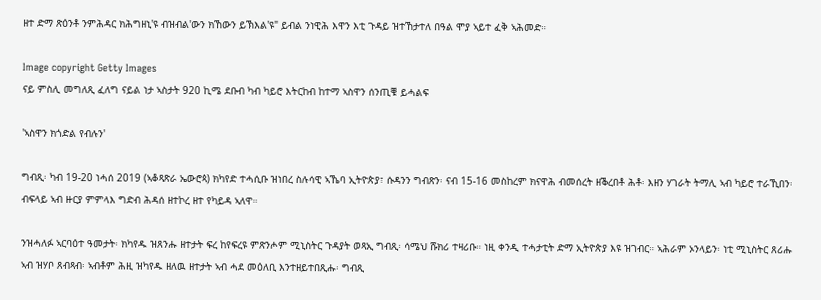ዘተ ድማ ጽዕንቶ ንምሕዳር ክሕግዘኒ'ዩ ብዝብል'ውን ክኸውን ይኽእል'ዩ" ይብል ንነዊሕ እዋን እቲ ጉዳይ ዝተኸታተለ በዓል ሞያ ኣይተ ፈቅ ኣሕመድ።

Image copyright Getty Images
ናይ ምስሊ መግለጺ ፈለግ ናይል ነታ ኣስታት 920 ኪሜ ደቡብ ካብ ካይሮ እትርከብ ከተማ ኣስዋን ሰንጢቑ ይሓልፍ

'ኣስዋን ክጎድል የብሉን'

ግብጺ፡ ካብ 19-20 ነሓሰ 2019 (ኣቆጻጽራ ኤውሮጳ) ክካየድ ተሓሲቡ ዝነበረ ስሉሳዊ ኣኼባ ኢትዮጵያ፣ ሱዳንን ግብጽን፡ ናብ 15-16 መስከረም ክናዋሕ ብመሰረት ዘቕረበቶ ሕቶ፡ እዘን ሃገራት ትማሊ ኣብ ካይሮ ተራኺበን፡ ብፍላይ ኣብ ዙርያ ምምላእ ግድብ ሕዳሰ ዘተኮረ ዘተ የካይዳ ኣለዋ።

ንዝሓለፉ ኣርባዕተ ዓመታት፡ ክካየዱ ዝጸንሑ ዘተታት ፍረ ከየፍረዩ ምጽንሖም ሚኒስትር ጉዳያት ወጻኢ ግብጺ፡ ሳሜህ ሹክሪ ተዛሪቡ። ነዚ ቀንዲ ተሓታቲት ድማ ኢትዮጵያ እዩ ዝገብር። ኣሕራም ኦንላይን፡ ነቲ ሚኒስትር ጸሪሑ ኣብ ዝሃቦ ጸብጻብ፡ ኣብቶም ሕዚ ዝካየዱ ዘለዉ ዘተታት ኣብ ሓደ መዕለቢ እንተዘይተበጺሑ፡ ግብጺ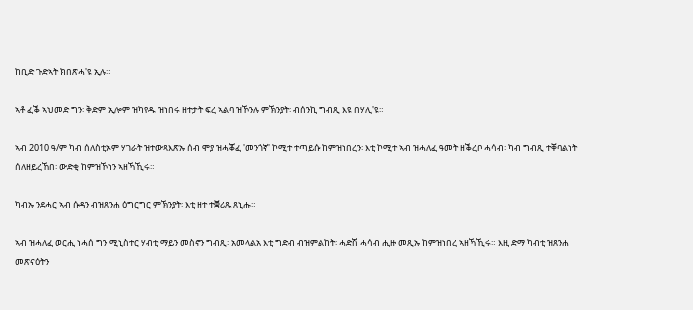ከቢድ ጉድኣት ክበጽሓ'ዩ ኢሉ።

ኣቶ ፈቕ ኣህመድ ግን፡ ቅድም ኢሎም ዝካየዱ ዝነበሩ ዘተታት ፍረ ኣልባ ዝኾንሉ ምኽንያት፡ ብሰንኪ ግብጺ እዩ በሃሊ'ዩ።

ኣብ 2010 ዓ/ም ካብ ሰለስቲኦም ሃገራት ዝተውጻእጽኡ ሰብ ሞያ ዝሓቖፈ 'መንጎኛ' ኮሚተ ተጣይሱ ከምዝነበረን፡ እቲ ኮሚተ ኣብ ዝሓለፈ ዓመት ዘቕረቦ ሓሳብ፡ ካብ ግብጺ ተቐባልነት ሰለዘይረኸበ፡ ውድቂ ከምዝኾነን ኣዘኻኺሩ።

ካብኡ ንደሓር ኣብ ሱዳን ብዝጸንሐ ዕግርግር ምኽንያት፡ እቲ ዘተ ተቛሪጹ ጸኒሑ።

ኣብ ዝሓለፈ ወርሒ ነሓሰ ግን ሚኒስተር ሃብቲ ማይን መስኖን ግብጺ፡ አመላልአ እቲ ግድብ ብዝምልከት፡ ሓድሽ ሓሳብ ሒዙ መጺኡ ከምዝነበረ ኣዘኻኺሩ። እዚ ድማ ካብቲ ዝጸንሐ መጽናዕትን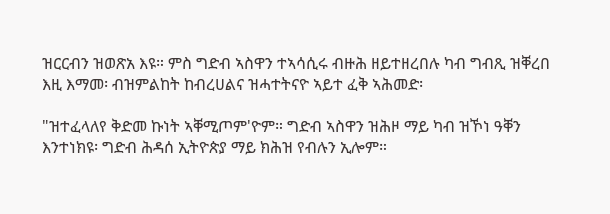ዝርርብን ዝወጽአ እዩ። ምስ ግድብ ኣስዋን ተኣሳሲሩ ብዙሕ ዘይተዘረበሉ ካብ ግብጺ ዝቐረበ እዚ እማመ፡ ብዝምልከት ከብረሀልና ዝሓተትናዮ ኣይተ ፈቅ ኣሕመድ፡

"ዝተፈላለየ ቅድመ ኩነት ኣቐሚጦም'ዮም። ግድብ ኣስዋን ዝሕዞ ማይ ካብ ዝኾነ ዓቐን እንተነክዩ፡ ግድብ ሕዳሰ ኢትዮጵያ ማይ ክሕዝ የብሉን ኢሎም።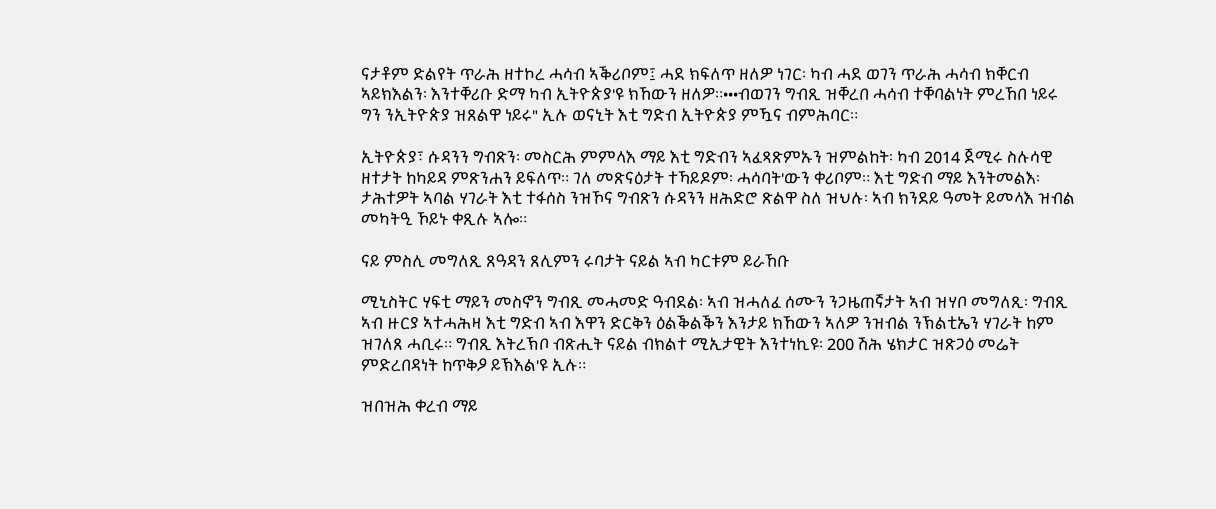ናታቶም ድልየት ጥራሕ ዘተኮረ ሓሳብ ኣቕሪቦም፤ ሓደ ክፍለጥ ዘለዎ ነገር፡ ካብ ሓደ ወገን ጥራሕ ሓሳብ ክቐርብ ኣይክእልን፡ እንተቐሪቡ ድማ ካብ ኢትዮጵያ'ዩ ክኸውን ዘለዎ።•••ብወገን ግብጺ ዝቐረበ ሓሳብ ተቐባልነት ምረኸበ ነይሩ ግን ንኢትዮጵያ ዝጸልዋ ነይሩ" ኢሉ ወናኒት እቲ ግድብ ኢትዮጵያ ምዃና ብምሕባር።

ኢትዮጵያ፣ ሱዳንን ግብጽን፡ መስርሕ ምምላእ ማይ እቲ ግድብን ኣፈጻጽምኡን ዝምልከት፡ ካብ 2014 ጀሚሩ ስሉሳዊ ዘተታት ከካይዳ ምጽንሐን ይፍለጥ። ገለ መጽናዕታት ተኻይዶም፡ ሓሳባት'ውን ቀሪቦም። እቲ ግድብ ማይ እንትመልእ፡ ታሕተዎት ኣባል ሃገራት እቲ ተፋሰስ ንዝኾና ግብጽን ሱዳንን ዘሕድሮ ጽልዋ ስለ ዝህሉ፡ ኣብ ክንደይ ዓመት ይመላእ ዝብል መካትዒ ኾይኑ ቀጺሉ ኣሎ።

ናይ ምስሊ መግለጺ ጸዓዳን ጸሊምን ሩባታት ናይል ኣብ ካርቱም ይራኸቡ

ሚኒስትር ሃፍቲ ማይን መስኖን ግብጺ መሓመድ ዓብደል፡ ኣብ ዝሓለፈ ሰሙን ንጋዜጠኛታት ኣብ ዝሃቦ መግለጺ፡ ግብጺ ኣብ ዙርያ ኣተሓሕዛ እቲ ግድብ ኣብ እዋን ድርቅን ዕልቕልቕን እንታይ ክኸውን ኣለዎ ንዝብል ንኽልቲኤን ሃገራት ከም ዝገለጸ ሓቢሩ። ግብጺ እትረኽቦ ብጽሒት ናይል ብክልተ ሚኢታዊት እንተነኪዩ፡ 200 ሽሕ ሄክታር ዝጽጋዕ መሬት ምድረበዳነት ከጥቅዖ ይኽእል'ዩ ኢሉ።

ዝበዝሕ ቀረብ ማይ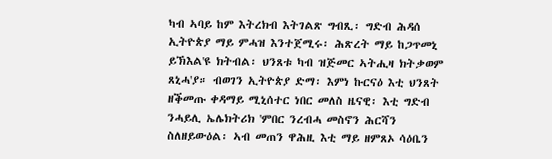ካብ ኣባይ ከም እትረክብ እትገልጽ ግብጺ፡ ግድብ ሕዳሰ ኢትዮጵያ ማይ ምሓዝ እንተጀሚሩ፡ ሕጽረት ማይ ከጋጥመኒ ይኽእል'ዩ ክትብል፡ ህንጸቱ ካብ ዝጅመር ኣትሒዛ ክትቃወም ጸኒሓ'ያ። ብወገን ኢትዮጵያ ድማ፡ እምነ ኩርናዕ እቲ ህንጸት ዘቕመጡ ቀዳማይ ሚኒሰተር ነበር መለስ ዜናዊ፡ እቲ ግድብ ንሓይሊ ኤሌክትሪክ 'ምበር ንረብሓ መስኖን ሕርሻን ስለዘይውዕል፡ ኣብ መጠን ዋሕዚ እቲ ማይ ዘምጸኦ ሳዕቤን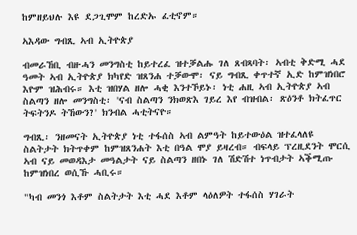ከምዘይህሉ እዩ ደጋጊሞም ከረድኡ ፈቲኖም።

ኣእዳው ግብጺ ኣብ ኢትዮጵያ

ብመራኸቢ ብዙሓን መንግስቲ ከይተረፈ ዝተቓልሑ ገለ ጸብጻባት፡ ኣብቲ ቅድሚ ሓደ ዓመት ኣብ ኢትዮጵያ ክካየድ ዝጸንሐ ተቓውሞ፡ ናይ ግብጺ ቀጥተኛ ኢድ ከምዝነበሮ እዮም ዝሕብሩ። እቲ ዝበሃል ዘሎ ሓቂ እንተኾይኑ፡ ነቲ ሐዚ ኣብ ኢትዮጵያ ኣብ ስልጣን ዘሎ መንግስቲ፡ 'ናብ ስልጣን ንክወጽእ ገይረ እየ ብዝብል፡ ጽዕንቶ ክትፈጥር ትፍትንዶ ትኸውን?' ክንብል ሓቲትናዮ።

ግብጺ፡ ንዘመናት ኢትዮጵያ ነቲ ተፋሰስ ኣብ ልምዓት ከይተውዕል ዝተፈላለዩ ስልትታት ክትጥቀም ከምዝጸንሐት እቲ በዓል ሞያ ይዛረብ። ብፍላይ ፕረዚደንት ሞርሲ ኣብ ናይ መወዳእታ መዓልታት ናይ ስልጣን ዘበኑ ገለ ሽድሽተ ነጥብታት ኣቕሚጡ ከምዝነበረ ወሲኹ ሓቢሩ።

"ካብ መንጎ እቶም ስልትታት እቲ ሓደ እቶም ላዕለዎት ተፋሰስ ሃገራት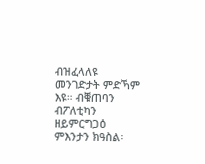ብዝፈላለዩ መንገድታት ምድኻም እዩ። ብቑጠባን ብፖለቲካን ዘይምርግጋዕ ምእንታን ክዓስል፡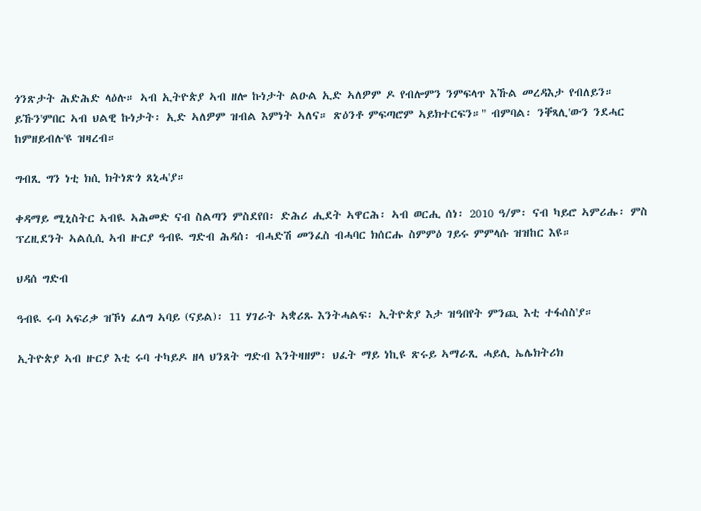ጎንጽታት ሕድሕድ ላዕሉ። ኣብ ኢትዮጵያ ኣብ ዘሎ ኩነታት ልዑል ኢድ ኣለዎም ዶ የብሎምን ንምፍላጥ እኹል መረዳእታ የብለይን። ይኹን'ምበር ኣብ ህልዊ ኩነታት፡ ኢድ ኣለዎም ዝብል እምነት ኣለና። ጽዕንቶ ምፍጣሮም ኣይክተርፍን።" ብምባል፡ ንቐጻሊ'ውን ንደሓር ከምዘይብሉ'ዩ ዝዛረብ።

ግብጺ ግን ነቲ ክሲ ክትነጽጎ ጸኒሓ'ያ።

ቀዳማይ ሚኒስትር ኣብዪ ኣሕመድ ናብ ስልጣን ምስደየበ፡ ድሕሪ ሒደት ኣዋርሕ፡ ኣብ ወርሒ ሰነ፡ 2010 ዓ/ም፡ ናብ ካይሮ ኣምሪሑ፡ ምስ ፕረዚደንት ኣልሲሲ ኣብ ዙርያ ዓብዪ ግድብ ሕዳሰ፡ ብሓድሽ መንፈስ ብሓባር ክሰርሑ ስምምዕ ገይሩ ምምላሱ ዝዝከር እዩ።

ህዳሰ ግድብ

ዓብዪ ሩባ ኣፍሪቃ ዝኾነ ፈለግ ኣባይ (ናይል)፡ 11 ሃገራት ኣቋሪጹ እንትሓልፍ፡ ኢትዮጵያ እታ ዝዓበየት ምንጪ እቲ ተፋሰስ'ያ።

ኢትዮጵያ ኣብ ዙርያ እቲ ሩባ ተካይዶ ዘላ ህንጸት ግድብ እንትዛዘም፡ ህፈት ማይ ነኪዩ ጽሩይ ኣማራጺ ሓይሊ ኤሌክትሪክ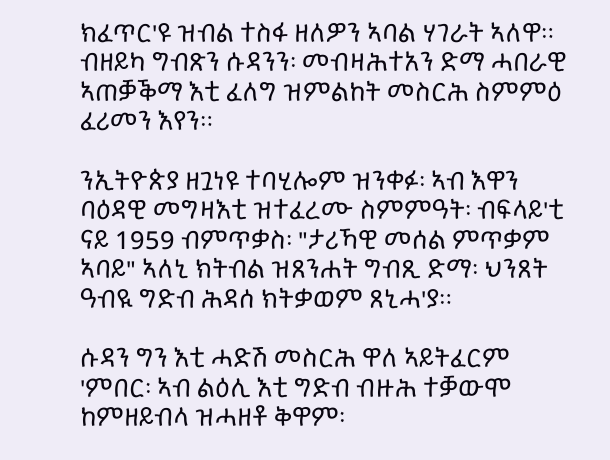ክፈጥር'ዩ ዝብል ተስፋ ዘለዎን ኣባል ሃገራት ኣለዋ። ብዘይካ ግብጽን ሱዳንን፡ መብዛሕተአን ድማ ሓበራዊ ኣጠቓቕማ እቲ ፈለግ ዝምልከት መስርሕ ስምምዕ ፈሪመን እየን።

ንኢትዮጵያ ዘጓነዩ ተባሂሎም ዝንቀፉ፡ ኣብ እዋን ባዕዳዊ መግዛእቲ ዝተፈረሙ ስምምዓት፡ ብፍላይ'ቲ ናይ 1959 ብምጥቃስ፡ "ታሪኻዊ መሰል ምጥቃም ኣባይ" ኣለኒ ክትብል ዝጸንሐት ግብጺ ድማ፡ ህንጸት ዓብዪ ግድብ ሕዳሰ ክትቃወም ጸኒሓ'ያ።

ሱዳን ግን እቲ ሓድሽ መስርሕ ዋለ ኣይትፈርም 'ምበር፡ ኣብ ልዕሊ እቲ ግድብ ብዙሕ ተቓውሞ ከምዘይብላ ዝሓዘቶ ቅዋም፡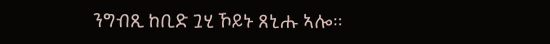ንግብጺ ከቢድ ጓሂ ኾይኑ ጸኒሑ ኣሎ።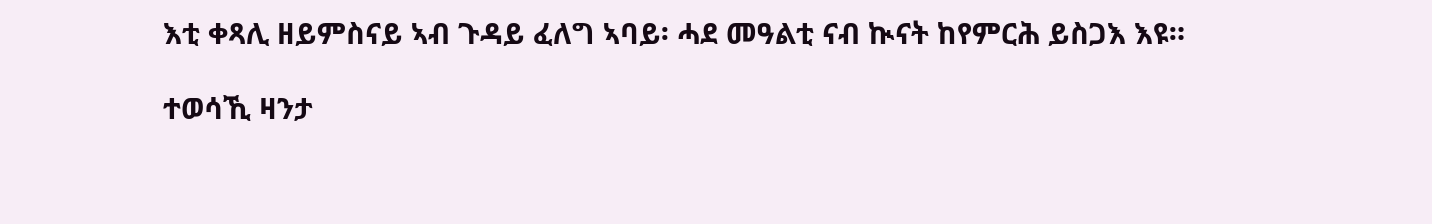እቲ ቀጻሊ ዘይምስናይ ኣብ ጉዳይ ፈለግ ኣባይ፡ ሓደ መዓልቲ ናብ ኲናት ከየምርሕ ይስጋእ እዩ።

ተወሳኺ ዛንታ